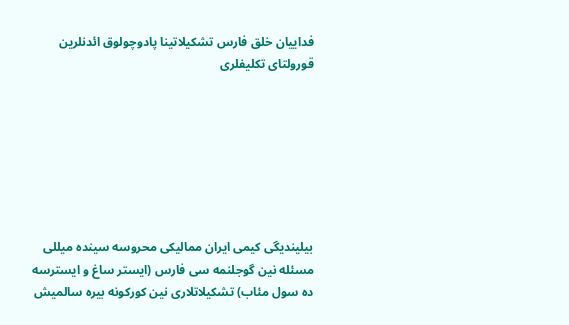فداییان خلق فارس تشکیلاتینا پادوچولوق ائدنلرین قورولتای تکلیفلری







بیلیندیگی کیمی ایران ممالیکی محروسه سینده میللی مسئله نین گوجلنمه سی فارس (ایستر ساغ و ایسترسه ده سول مئاب) تشکیلاتلاری نین کورکونه بیره سالمیش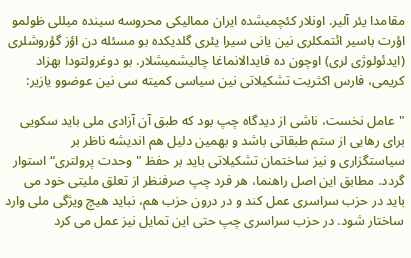مقامدا یئر آلیر. اونلار کئچمیشده ایران ممالیکی محروسه سینده میللی ظولمو اؤرت باسیر ائتمکلری نین یانی سیرا یئری گلدیکده بو مسئله دن اؤز گؤروشلری (ایدئولوژی لری) اوچون ده فایدالانماغا چالیشمیشلار. بو دوغرولتودا بهزاد کریمی، فارس اکثریت تشکیلاتی نین سیاسی کمیته سی نین عوضوو یازیر:

"عامل نخست، ناشى از ديدگاه چپ بود که طبق آن آزادى ملى بايد سکويى براى رهايى از ستم طبقاتى باشد و بهمين دليل هم انديشه ناظر بر سياستگزارى و نيز ساختمان تشکيلاتى بايد بر حفظ "وحدت پرولترى“ استوار گردد. مطابق اين اصل راهنما، هر فرد چپ صرفنظر از تعلق مليتى خود مى بايد در حزب سراسرى عمل کند و در درون حزب هم، نبايد هيچ ويژگى ملى وارد ساختار شود. در حزب سراسرى چپ حتى اين تمايل نيز عمل مى کرد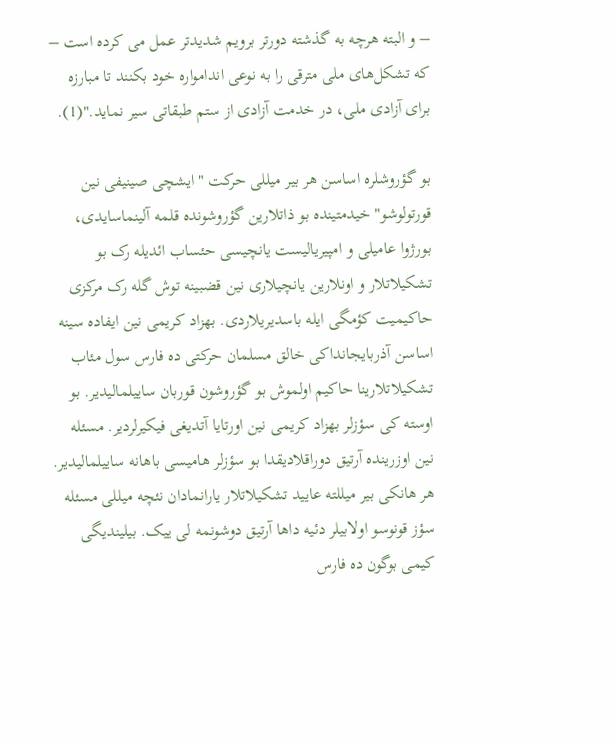– و البته هرچه به گذشته دورتر برويم شديدتر عمل مى کرده است – که تشکل‌هاى ملى مترقى را به نوعى اندامواره خود بکنند تا مبارزه‌ براى آزادى ملى، در خدمت آزادى از ستم طبقاتى سير نمايد."(1).

بو گؤروشلره اساسن هر بیر میللی حرکت "ایشچی صینیفی نین قورتولوشو" خیدمتینده بو ذاتلارین گؤروشونده قلمه آلینماسایدی، بورژوا عامیلی و امپیریالیست یانچیسی حئساب ائدیله رک بو تشکیلاتلار و اونلارین یانچیلاری نین قضبینه توش گله رک مرکزی حاکیمیت کؤمگی ایله باسدیریلاردی. بهزاد کریمی نین ایفاده سینه اساسن آذربایجانداکی خالق مسلمان حرکتی ده فارس سول مئاب تشکیلاتلارینا حاکیم اولموش بو گؤروشون قوربان ساییلمالیدیر. بو اوسته کی سؤزلر بهزاد کریمی نین اورتایا آتدیغی فیکیرلردیر. مسئله نین اوزرینده آرتیق دوراقلادیقدا بو سؤزلر هامیسی باهانه ساییلمالیدیر. هر هانکی بیر میللته عایید تشکیلاتلار یارانمادان نئچه میللی مسئله سؤز قونوسو اولابیلر دئیه داها آرتیق دوشونمه لی ییک. بیلیندیگی کیمی بوگون ده فارس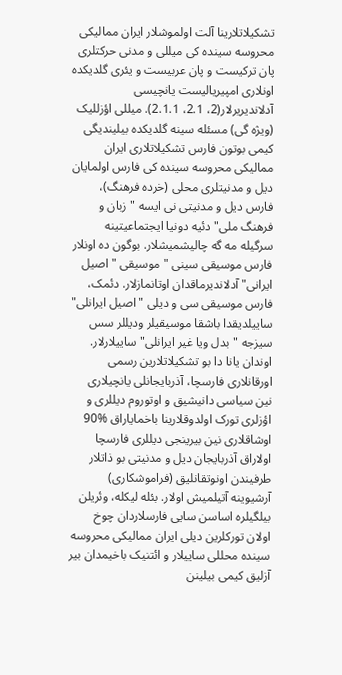تشکیلاتلارینا آلت اولموشلار ایران ممالیکی محروسه سینده کی میللی و مدنی حرکتلری پان ترکیست و پان عربیست و یئری گلدیکده اونلاری امپیریالیست یانچیسی آدلاندیریرلار(2، 2.1، 2.1.1). میللی اؤزللیک (ویژه گی) مسئله سینه گلدیکده بیلیندیگی کیمی بوتون فارس تشکیلاتلاری ایران ممالیکی محروسه سینده کی فارس اولمایان دیل و مدنیتلری محلی (خرده فرهنگ)، فارس دیل و مدنیتی نی ایسه "زبان و فرهنگ ملی" دئیه دونیا ایجتماعیتینه سرگیله مه گه چالیشمیشلار. بوگون ده اونلار فارس موسیقی سینی "موسیقی "اصیل ایرانی" آدلاندیرماقدان اوتانمازلار. دئمک، فارس موسیقی سی و دیلی "اصیل ایرانلی" ساییلدیقدا باشقا موسیقیلر ودیللر سس سیزجه "بدل ویا غیر ایرانلی" ساییلارلار. اوندان یانا دا بو تشکیلاتلارین رسمی اورقانلاری فارسچا، آذربایجانلی یانچیلاری نین سیاسی دانیشیق و اوتوروم دیللری و  اؤزلری تورک اولدوقلارینا باخمایاراق %90 اوشاقلاری نین بیرینجی دیللری فارسچا اولاراق آذربایجان دیل و مدنیتی بو ذاتلار طرفیندن اونوتقانلیق (فراموشکاری) آرشیوینه آتیلمیش اولار. بئله لیکله، وئریلن بیلگیلره اساسن سایی فارسلاردان چوخ اولان تورکلرین دیلی ایران ممالیکی محروسه سینده محللی ساییلار و ائتنیک باخیمدان بیر آزلیق کیمی بیلینن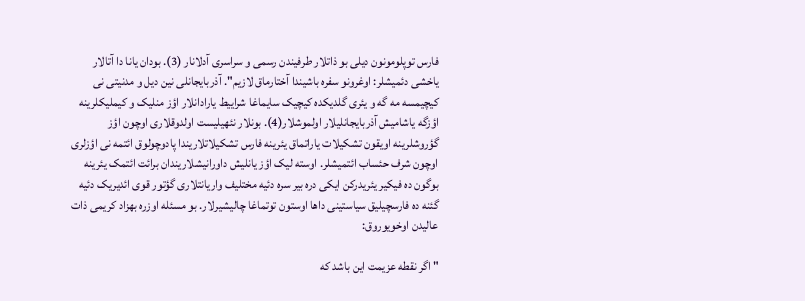فارس توپلومونون دیلی بو ذاتلار طرفیندن رسمی و سراسری آدلانار (3). بودان یانا دا آتالار یاخشی دئمیشلر: اوغرونو سفره باشیندا آختارماق لازیم". آذربایجانلی نین دیل و مدنیتی نی کیچیمسه مه گه و یئری گلدیکده کیچیک سایماغا شراییط یارادانلار اؤز منلیک و کیملیکلرینه اؤزگه یاشامیش آذربایجانلیلار اولموشلار(4). بونلار نئهیلیست اولدوقلاری اوچون اؤز گؤروشلرینه اویقون تشکیلات یاراتماق یئرینه فارس تشکیلاتلاریندا پادوچولوق ائتمه نی اؤزلری اوچون شرف حئساب ائتمیشلر. اوسته لیک اؤز یانلیش داورانیشلاریندان برائت ائتمک یئرینه بوگون ده فیکیر یئریدرکن ایکی دره بیر سره دئیه مختلیف واریانتلاری گؤتور قوی ائدیریک دئیه گئنه ده فارسچیلیق سیاستینی داها اوستون توتماغا چالیشیرلار. بو مسئله اوزره بهزاد کریمی ذات عالیدن اوخویوروق:

" اگر نقطه عزيمت اين باشد که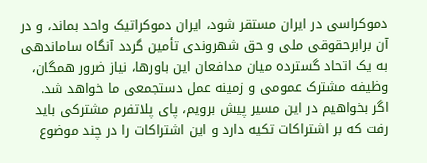دموکراسى در ايران مستقر شود، ايران دموکراتيک واحد بماند، و در آن برابرحقوقى ملى و حق شهروندى تأمين گردد آنگاه ساماندهى به يک اتحاد گسترده ميان مدافعان اين باورها، نياز ضرور همگان، وظيفه مشترک عمومى و زمينه عمل دستجمعى ما خواهد شد.
اگر بخواهيم در اين مسير پيش برويم، پاى پلاتفرم مشترکى بايد رفت که بر اشتراکات تکيه دارد و اين اشتراکات را در چند موضوع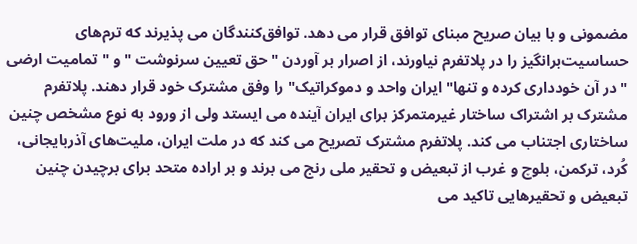مضمونى و با بيان صريح مبناى توافق قرار مى دهد. توافق‌کنندگان مى پذيرند که ترم‌هاى حساسيت‌برانگيز را در پلاتفرم نياورند، از اصرار بر آوردن " حق تعيين سرنوشت " و " تماميت ارضى " در آن خوددارى کرده و تنها" ايران واحد و دموکراتيک" را وفق مشترک خود قرار دهند. پلاتفرم مشترک بر اشتراک ساختار غيرمتمرکز براى ايران آينده مى ايستد ولى از ورود به نوع مشخص چنين ساختارى اجتناب مى کند. پلاتفرم مشترک تصريح مى کند که در ملت ايران، مليت‌هاى آذربايجانى، کُرد، ترکمن، بلوچ و غرب از تبعيض و تحقير ملى رنج مى برند و بر اراده متحد براى برچيدن چنين تبعيض و تحقيرهايى تاکيد مى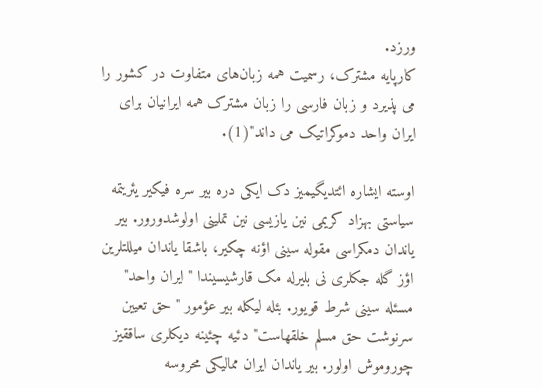ورزد.
کارپايه مشترک، رسميت همه زبان‌هاى متفاوت در کشور را مى پذيرد و زبان فارسى را زبان مشترک همه ايرانيان براى ايران واحد دموکراتيک مى داند"(1).

اوسته ایشاره ائتدیگیمیز دک ایکی دره بیر سره فیکیر یئریتمه سیاستی بهزاد کریمی نین یازیسی نین تملینی اولوشدورور. بیر یاندان دمکراسی مقوله سینی اؤنه چکیر، باشقا یاندان میللتلرین اؤز گله جکلری نی بلیرله مک قارشیسیندا "ایران واحد" مسئله سینی شرط قویور. بئله لیکله بیر عؤمور "حق تعیین سرنوشت حق مسلم خلقهاست" دئیه چئینه دیکلری ساققیز چوروموش اولور. بیر یاندان ایران ممالیکی محروسه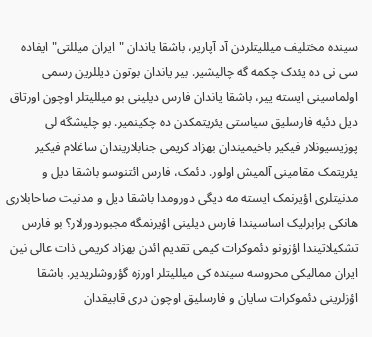سینده مختلیف میللیتلردن آد آپاریر، باشقا یاندان "ایران میللتی" ایفاده سی نی ده یئدک چکمه گه چالیشیر. بیر یاندان بوتون دیللرین رسمی اولماسینی ایسته ییر، باشقا یاندان فارس دیلینی بو میللیتلر اوچون اورتاق دیل دئیه فارسلیق سیاستی یئریتمکدن ده چکینمیر. بو چلیشگه لی پوزیسیونلار فیکیر باخیمیندان بهزاد کریمی جنابلاریندان ساغلام فیکیر یئریتمک مقامینی آلمیش اولور. دئمک، فارس ائتنوسو باشقا دیل و مدنیتلری اؤیرنمک ایسته مه دیگی دورومدا باشقا دیل و مدنیت صاحابلاری هانکی برابرلیک اساسیندا فارس دیلینی اؤیرنمگه مجبوردورلار؟ بو فارس تشکیلاتیندا اؤزونو دئموکرات کیمی تقدیم ائدن بهزاد کریمی ذات عالی نین ایران ممالیکی محروسه سینده کی میللیتلر اورزه گؤروشلریدیر. باشقا اؤزلرینی دئموکرات سایان و فارسلیق اوچون دری قابیقدان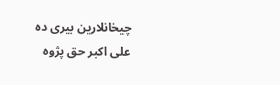چیخانلارین بیری ده علی اکبر حق پژوه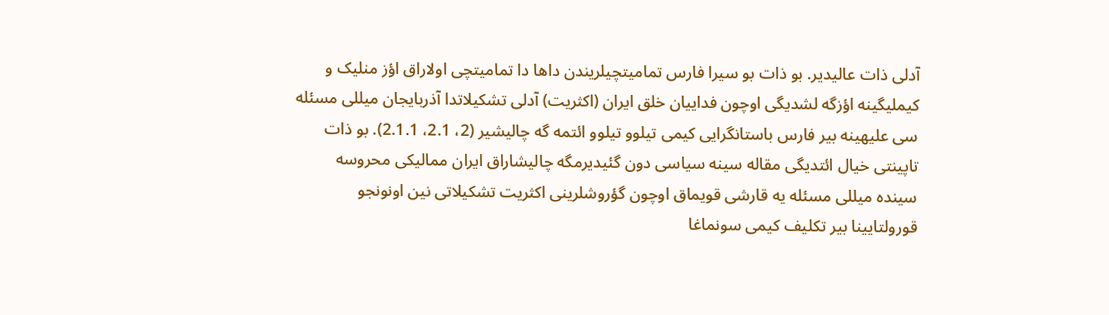آدلی ذات عالیدیر. بو ذات بو سیرا فارس تمامیتچیلریندن داها دا تمامیتچی اولاراق اؤز منلیک و کیملیگینه اؤزگه لشدیگی اوچون فداییان خلق ایران (اکثریت) آدلی تشکیلاتدا آذربایجان میللی مسئله سی علیهینه بیر فارس باستانگرایی کیمی تیلوو تیلوو ائتمه گه چالیشیر (2، 2.1، 2.1.1). بو ذات تاپینتی خیال ائتدیگی مقاله سینه سیاسی دون گئیدیرمگه چالیشاراق ایران ممالیکی محروسه سینده میللی مسئله یه قارشی قویماق اوچون گؤروشلرینی اکثریت تشکیلاتی نین اونونجو قورولتایینا بیر تکلیف کیمی سونماغا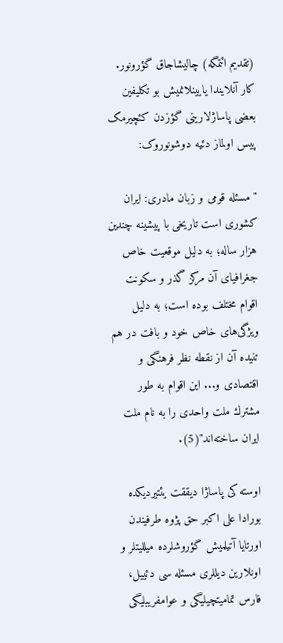(تقدیم ائتمگه) چالیشاجاق گؤرونور. کار آنلایندا یایینلانمیش بو تکلیفین بعضی پاساژلارینی گؤزدن کئچیرمک پیس اولماز دئیه دوشونوروک:

"مسئله قومى و زبان مادرى: ايران كشورى است تاريخى با پيشينه چندين هزار ساله؛ به دليل موقعيت خاص جغرافياى آن مركز گذر و سكونت اقوام مختلف بوده است؛ به دليل ويژگى‌هاى خاص خود و بافت در هم تنيده آن از نقطه نظر فرهنگى و اقتصادى و... اين اقوام به طور مشترك ملت واحدى را به نام ملت ايران ساخته‌اند"(5).

اوسته کی پاساژا دیققت یئتیردیکده بورادا علی اکبر حق پژوه طرفیندن اورتایا آتیلمیش گؤروشلرده میللیتلر و اونلارین دیللری مسئله سی دئییل، فارس تمامیتچیلیگی و عوامفریبلیگی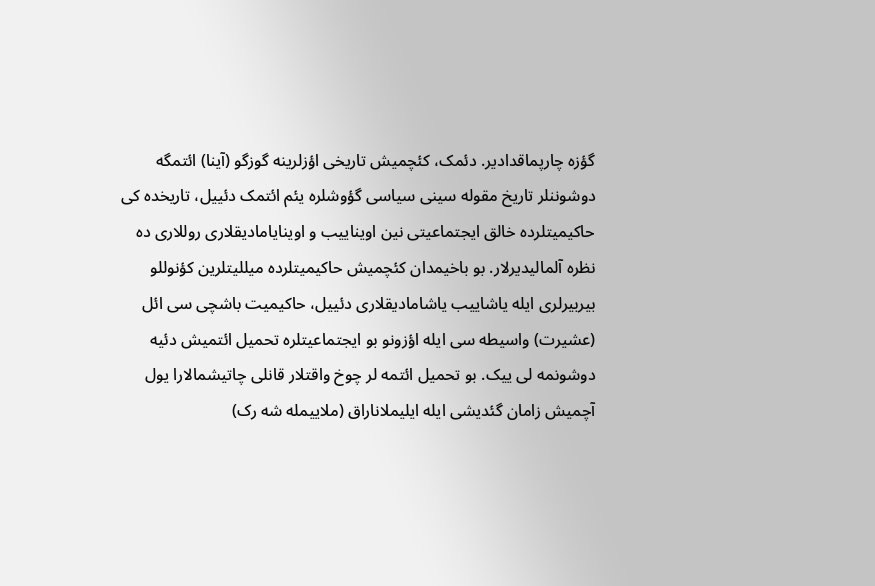گؤزه چارپماقدادیر. دئمک، کئچمیش تاریخی اؤزلرینه گوزگو (آینا) ائتمگه دوشوننلر تاریخ مقوله سینی سیاسی گؤوشلره یئم ائتمک دئییل، تاریخده کی حاکیمیتلرده خالق ایجتماعیتی نین اویناییب و اوینایامادیقلاری روللاری ده نظره آلمالیدیرلار. بو باخیمدان کئچمیش حاکیمیتلرده میللیتلرین کؤنوللو بیربیرلری ایله یاشاییب یاشامادیقلاری دئییل، حاکیمیت باشچی سی ائل (عشیرت) واسیطه سی ایله اؤزونو بو ایجتماعیتلره تحمیل ائتمیش دئیه دوشونمه لی ییک. بو تحمیل ائتمه لر چوخ واقتلار قانلی چاتیشمالارا یول آچمیش زامان گئدیشی ایله ایلیملاناراق (ملاییمله شه رک)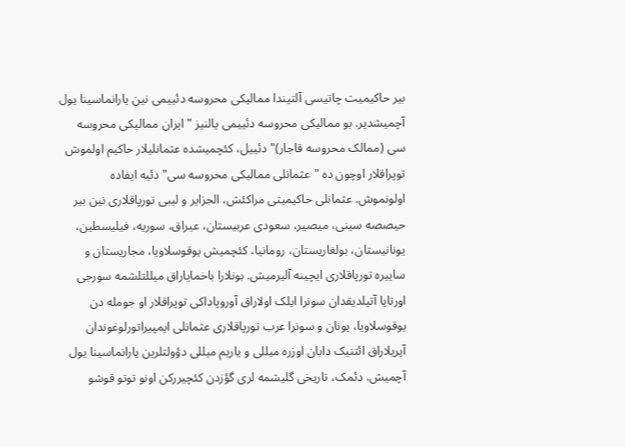بیر حاکیمیت چاتیسی آلتیندا ممالیکی محروسه دئییمی نین یارانماسینا یول آچمیشدیر. بو ممالیکی محروسه دئییمی یالنیز "ایران ممالیکی محروسه سی (ممالک محروسه قاجار)" دئییل، کئچمیشده عثمانلیلار حاکیم اولموش توپراقلار اوچون ده "عثمانلی ممالیکی محروسه سی" دئیه ایفاده اولونموش. عثمانلی حاکیمیتی مراکئش، الجزایر و لیبی تورپاقلاری نین بیر حیصصه سینی، میصیر، سعودی عربیستان، عیراق، سوریه، فیلیسطین، یونانیستان، بولغاریستان، رومانیا، کئچمیش یوقوسلاویا، مجاریستان و ساییره تورپاقلاری ایچینه آلیرمیش. بونلارا باخمایاراق میللتلشمه سورجی اورتایا آتیلدیقدان سونرا ایلک اولاراق آوروپاداکی توپراقلار او جومله دن یوقوسلاویا، یونان و سونرا عرب تورپاقلاری عثمانلی ایمپیراتورلوغوندان آیریلاراق ائتنیک دابان اوزره میللی و یاریم میللی دؤولتلرین یارانماسینا یول آچمیش. دئمک، تاریخی گلیشمه لری گؤزدن کئچیررکن اونو توتو قوشو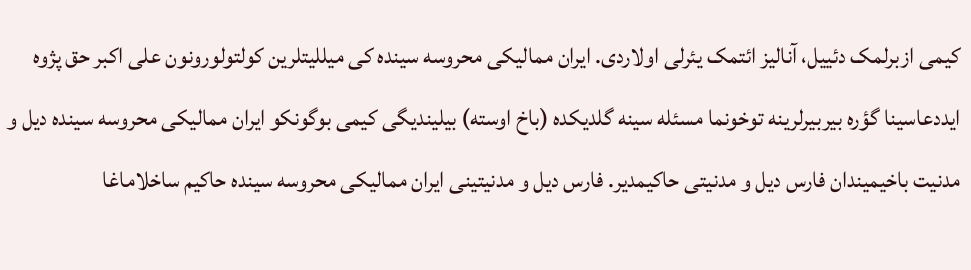کیمی ازبرلمک دئییل، آنالیز ائتمک یئرلی اولاردی. ایران ممالیکی محروسه سینده کی میللیتلرین کولتولورونون علی اکبر حق پژوه ایددعاسینا گؤره بیربیرلرینه توخونما مسئله سینه گلدیکده (باخ اوسته) بیلیندیگی کیمی بوگونکو ایران ممالیکی محروسه سینده دیل و مدنیت باخیمیندان فارس دیل و مدنیتی حاکیمدیر. فارس دیل و مدنیتینی ایران ممالیکی محروسه سینده حاکیم ساخلاماغا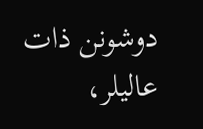دوشونن ذات عالیلر،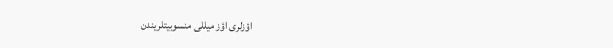اؤزلری اؤز میللی منسوبیتلریندن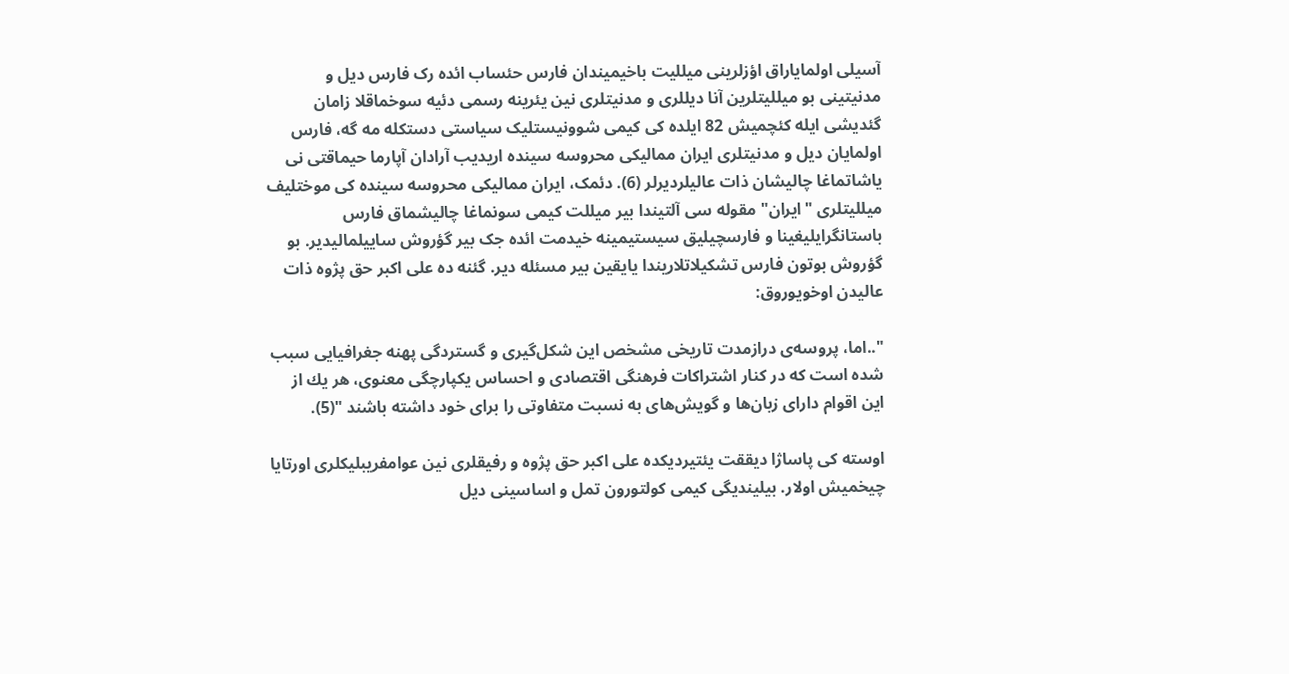آسیلی اولمایاراق اؤزلرینی میللیت باخیمیندان فارس حئساب ائده رک فارس دیل و مدنیتینی بو میللیتلرین آنا دیللری و مدنیتلری نین یئرینه رسمی دئیه سوخماقلا زامان گئدیشی ایله کئچمیش 82 ایلده کی کیمی شوونیستلیک سیاستی دستکله مه گه، فارس اولمایان دیل و مدنیتلری ایران ممالیکی محروسه سینده اریدیب آرادان آپارما حیماقتی نی یاشاتماغا چالیشان ذات عالیلردیرلر (6). دئمک، ایران ممالیکی محروسه سینده کی موختلیف میللیتلری "ایران" مقوله سی آلتیندا بیر میللت کیمی سونماغا چالیشماق فارس باستانگرایلیغینا و فارسچیلیق سیستیمینه خیدمت ائده جک بیر گؤروش ساییلمالیدیر. بو گؤروش بوتون فارس تشکیلاتلاریندا یایقین بیر مسئله دیر. گئنه ده علی اکبر حق پژوه ذات عالیدن اوخویوروق:

"..اما، پروسه‌ى درازمدت تاريخى مشخص اين شكل‌گيرى و گستردگى پهنه جغرافيايى سبب شده است كه در كنار اشتراكات فرهنگى اقتصادى و احساس يكپارچگى معنوى، هر يك از اين اقوام داراى زبان‌ها و گويش‌هاى به نسبت متفاوتى را براى خود داشته باشند "(5).

اوسته کی پاساژا دیققت یئتیردیکده علی اکبر حق پژوه و رفیقلری نین عوامفریبلیکلری اورتایا چیخمیش اولار. بیلیندیگی کیمی کولتورون تمل و اساسینی دیل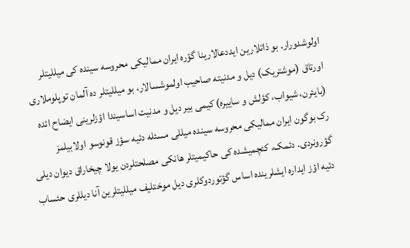اولوشدورار. بو ذاتلارین ایددعالارینا گؤره ایران ممالیکی محروسه سینده کی میللیتلر اورتاق (موشتریک) دیل و مدنیته صاحیب اولموشسالار، بو میللیتلر ده آلمان توپلوملاری (بایئرن، شیواب، کؤلش و ساییره) کیمی بیر دیل و مدنیت اساسیندا اؤزلرینی ایضاح ائده رک بوگون ایران ممالیکی محروسه سینده میللی مسئله دئیه سؤز قونوسو اولابیلمز گؤرونردی. دئمک، کئچمیشده کی حاکیمیتلر هانکی مصلحتلردن یولا چیخاراق دیوان دیلی دئیه اؤز ایداره ایشلرینده اساس گؤتوردوکلری دیل موختلیف میللیتلرین آنا دیللری حئساب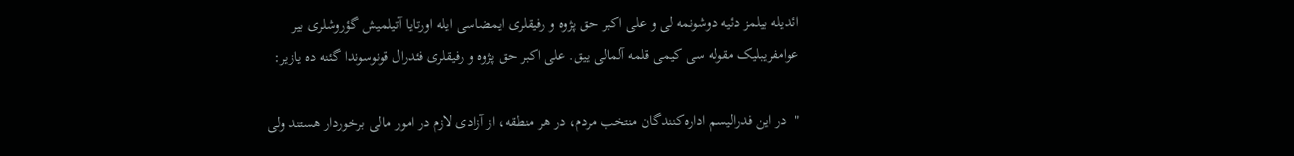ائدیله بیلمز دئیه دوشونمه لی و علی اکبر حق پژوه و رفیقلری ایمضاسی ایله اورتایا آتیلمیش گؤروشلری بیر عوامفریبلیک مقوله سی کیمی قلمه آلمالی ییق. علی اکبر حق پژوه و رفیقلری فئدرال قونوسوندا گئنه ده یازیر:

"  در اين فدراليسم اداره‌كنندگان منتخب مردم، در هر منطقه، از آزادى لازم در امور مالى برخوردار هستند ولى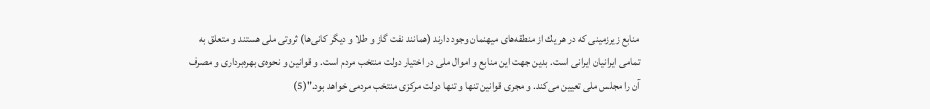منابع زيرزمينى كه در هر يك از منطقه‌هاى ميهنمان وجود دارند (همانند نفت گاز و طلا و ديگر كانى‌ها) ثروتى ملى هستند و متعلق به تمامى ايرانيان ايرانى است. بدين جهت اين منابع و اموال ملى در اختيار دولت منتخب مردم است. و قوانين و نحوه‌ى بهره‌بردارى و مصرف آن را مجلس ملى تعيين مى‌كند. و مجرى قوانين تنها و تنها دولت مركزى منتخب مردمى خواهد بود."(5)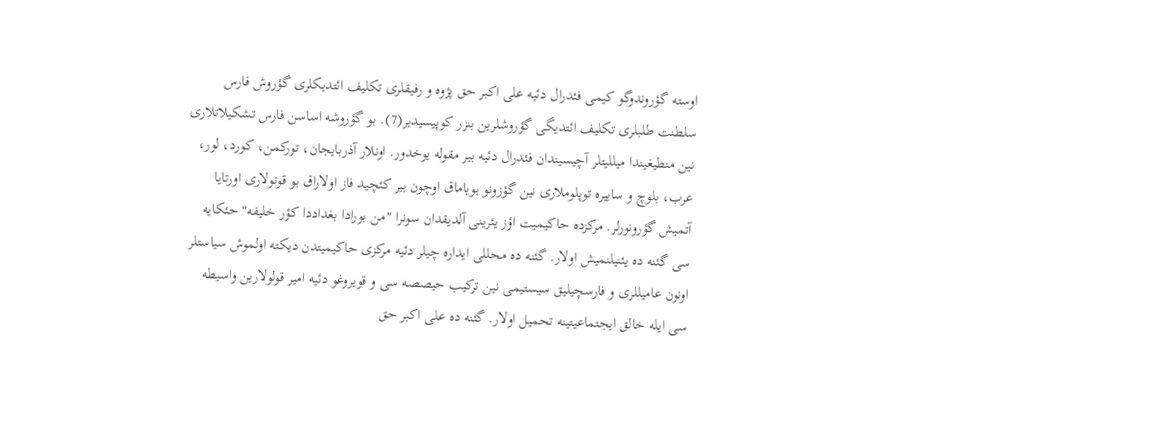اوسته گؤروندوگو کیمی فئدرال دئیه علی اکبر حق پژوه و رفیقلری تکلیف ائتدیکلری گؤروش فارس سلطنت طلبلری تکلیف ائتدیگی گؤروشلرین بنزر کوپیسیدیر(7). بو گؤروشه اساسن فارس تشکیلاتلاری نین منطیغیندا میللیتلر آچیسیندان فئدرال دئیه بیر مقوله یوخدور. اونلار آذربایجان، تورکمن، کورد، لور، عرب، بلوچ و ساییره توپلوملاری نین گؤزونو بویاماق اوچون بیر کئچید فاز اولاراق بو قونولاری اورتایا آتمیش گؤرونورلر. مرکزده حاکیمیت اؤز یئرینی آلدیقدان سونرا "من بورادا بغداددا کؤر خلیفه" حئکایه سی گئنه ده یئنیلنمیش اولار. گئنه ده محللی ایداره چیلر دئیه مرکزی حاکیمیتدن دیکته اولموش سیاستلر اونون عامیللری و فارسچیلیق سیستیمی نین ترکیب حیصصه سی و قویروغو دئیه امیر قولولارین واسیطه سی ایله خالق ایجتماعیتینه تحمیل اولار. گئنه ده علی اکبر حق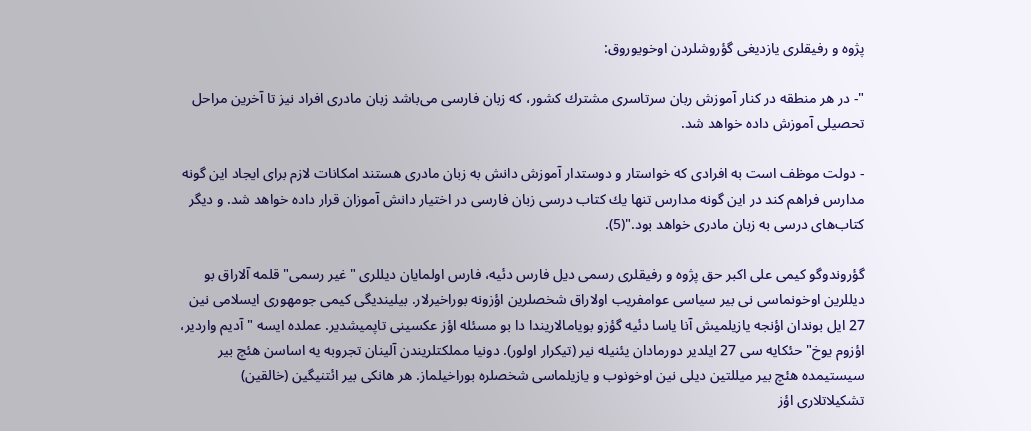پژوه و رفیقلری یازدیغی گؤروشلردن اوخویوروق:

"- در هر منطقه در كنار آموزش ربان سرتاسرى مشترك كشور، كه زبان فارسى مى‌باشد زبان مادرى افراد نيز تا آخرين مراحل تحصيلى آموزش داده خواهد شد.

- دولت موظف است به افرادى كه خواستار و دوستدار آموزش دانش به زبان مادرى هستند امكانات لازم براى ايجاد اين گونه مدارس فراهم كند در اين گونه مدارس تنها يك كتاب درسى زبان فارسى در اختيار دانش آموزان قرار داده خواهد شد. و ديگر كتاب‌هاى درسى به زبان مادرى خواهد بود."(5).

گؤروندوگو کیمی علی اکبر حق پژوه و رفیقلری رسمی دیل فارس دئیه، فارس اولمایان دیللری "غیر رسمی" قلمه آلاراق بو دیللرین اوخونماسی نی بیر سیاسی عوامفریب اولاراق شخصلرین اؤزونه بوراخیرلار. بیلیندیگی کیمی جومهوری ایسلامی نین 27 ایل بوندان اؤنجه یازیلمیش آنا یاسا دئیه گؤزو بویامالاریندا دا بو مسئله اؤز عکسینی تاپمیشدیر. عملده ایسه "آدیم واردیر، اؤزوم یوخ" حئکایه سی 27 ایلدیر دورمادان یئنیله نیر (تیکرار اولور). دونیا مملکتلریندن آلینان تجروبه یه اساسن هئچ بیر سیستیمده هئچ بیر میللتین دیلی نین اوخونوب و یازیلماسی شخصلره بوراخیلماز. هر هانکی بیر ائتنیگین (خالقین) تشکیلاتلاری اؤز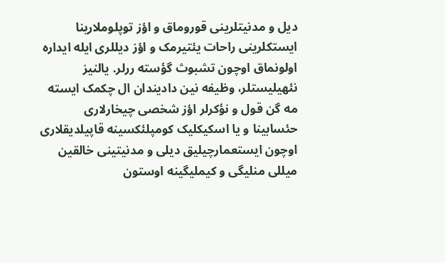دیل و مدنیتلرینی قوروماق و اؤز توپلوملارینا ایستکلرینی راحات یئتیرمک و اؤز دیللری ایله ایداره اولونماق اوچون تشبوث گؤسته ررلر. یالنیز نئهیلیستلر، وظیفه نین دادیندان ال چکمک ایسته مه گن قول و نؤکرلر اؤز شخصی چیخارلاری حئسابینا و یا اسکیکلیک کومپلئکسینه قاپیلدیقلاری اوچون ایستعمارچیلیق دیلی و مدنیتینی خالقین میللی منلیگی و کیملیگینه اوستون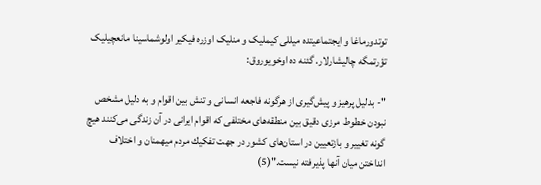توتدورماغا و ایجتماعیتده میللی کیملیک و منلیک اوزره فیکیر اولوشماسینا مانعچیلیک تؤرتمگه چالیشارلار. گئنه ده اوخویوروق:

"- بدليل پرهيز و پيش‌گيرى از هرگونه فاجعه انسانى و تنش بين اقوام و به دليل مشخص نبودن خطوط مرزى دقيق بين منطقه‌هاى مختلفى كه اقوام ايرانى در آن زندگى مى‌كنند هيچ گونه تغيير و بازتعيين در استان‌هاى كشور در جهت تفكيك مردم ميهمنان و اختلاف انداختن ميان آنها پذيرفته نيست."(5)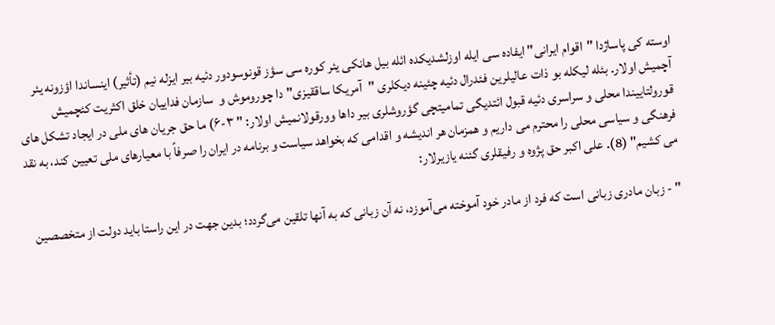اوسته کی پاساژدا "اقوام ایرانی" ایفاده سی ایله اوزلشدیکده ائله بیل هانکی یئر کوره سی سؤز قونوسودور دئیه بیر ایزله نیم (تأثیر) اینساندا اؤزونه یئر آچمیش اولار. بئله لیکله بو ذات عالیلرین فئدرال دئیه چئینه دیکلری "آمریکا ساققیزی" دا چوروموش و  سازمان فداییان خلق اکثریت کئچمیش قورولتاییندا محلی و سراسری دئیه قبول ائتدیگی تمامیتچی گؤروشلری بیر داها وورقولانمیش اولار: " ۳-۶) ما حق جريان های ملی در ايجاد تشکل های فرهنگی و سياسی محلی را محترم می داريم و همزمان هر انديشه و اقدامی که بخواهد سياست و برنامه در ايران را صرفاً با معيارهای ملی تعيين کند، به نقد می کشيم" (8). علی اکبر حق پژوه و رفیقلری گئنه یازیرلار:

" - زبان مادرى زبانى است كه فرد از مادر خود آموخته مى‌آموزد، نه آن زبانى كه به آنها تلقين مى‌گردد؛ بدين جهت در اين راستا بايد دولت از متخصصين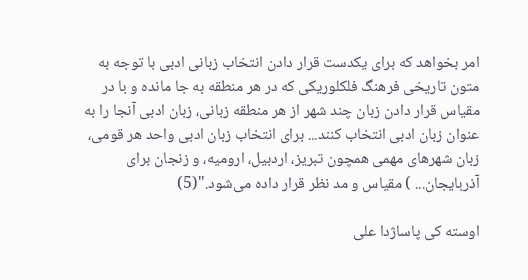امر بخواهد كه براى يكدست قرار دادن انتخاب زبانى ادبى با توجه به متون تاريخى فرهنگ فلكلوريكى كه در هر منطقه به جا مانده و با در مقياس قرار دادن زبان چند شهر از هر منطقه زبانى، زبان ادبى آنجا را به عنوان زبان ادبى انتخاب كنند... براى انتخاب زبان ادبى واحد هر قومى، زبان شهرهاى مهمى همچون تبريز، اردبيل، اروميه، و زنجان براى آذربايجان... ) مقياس و مد نظر قرار داده مى‌شود."(5)

اوسته کی پاساژدا علی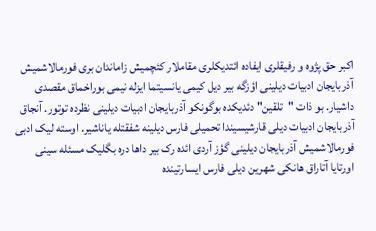اکبر حق پژوه و رفیقلری ایفاده ائتدیکلری مقاملار کئچمیش زاماندان بری فورمالاشمیش آذربایجان ادبیات دیلینی اؤزگه بیر دیل کیمی یانسیتما ایزله نیمی بوراخماق مقصدی داشیار. بو ذات "تلقین" دئدیکده بوگونکو آذربایجان ادبیات دیلینی نظرده توتور. آنجاق آذربایجان ادبیات دیلی قارشیسیندا تحمیلی فارس دیلینه شفقتله یاناشیر. اوسته لیک ادبی فورمالاشمیش آذربایجان دیلینی گؤز آردی ائده رک بیر داها دره بگلیک مسئله سینی اورتایا آتاراق هانکی شهرین دیلی فارس ایسارتینده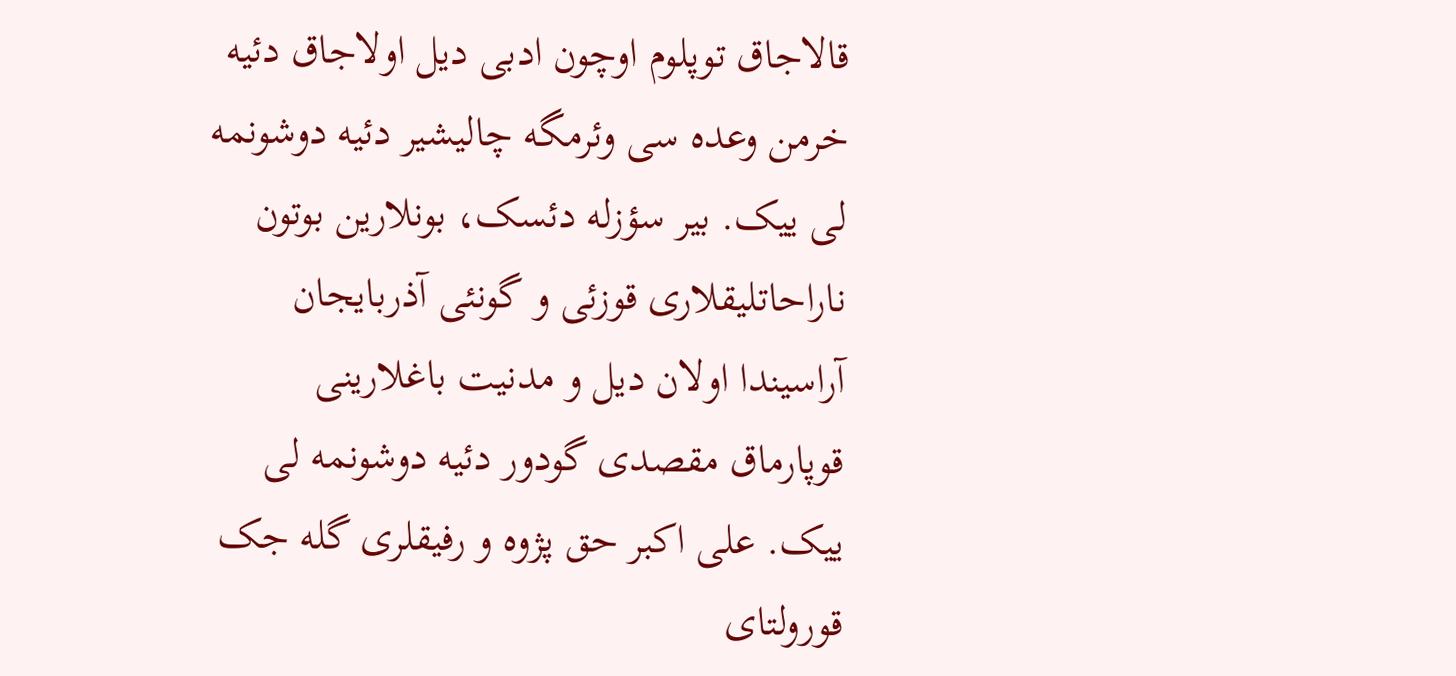قالاجاق توپلوم اوچون ادبی دیل اولاجاق دئیه خرمن وعده سی وئرمگه چالیشیر دئیه دوشونمه لی ییک. بیر سؤزله دئسک، بونلارین بوتون ناراحاتلیقلاری قوزئی و گونئی آذربایجان آراسیندا اولان دیل و مدنیت باغلارینی قوپارماق مقصدی گودور دئیه دوشونمه لی ییک. علی اکبر حق پژوه و رفیقلری گله جک قورولتای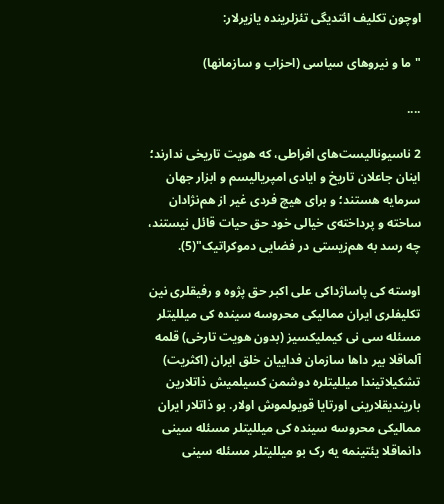اوچون تکلیف ائتدیگی تئزلرینده یازیرلار:

" ما و نيروهاى سياسى (احزاب و سازمانها)

....

2 ناسيوناليست‌هاى افراطى، که هويت تاريخى ندارند؛ اينان جاعلان تاريخ و ايادى امپرياليسم و ابزار جهان سرمايه هستند؛ و برای هيچ فردى غير از هم‌نژادان ساخته و پرداخته‌ى خيالى خود حق حيات قائل نيستند، چه رسد به هم‌زيستى در فضايى دموکراتيک"(5).

اوسته کی پاساژداکی علی اکبر حق پژوه و رفیقلری نین تکلیفلری ایران ممالیکی محروسه سینده کی میللیتلر مسئله سی نی کیملیکسیز (بدون هویت تارخی) قلمه آلماقلا بیر داها سازمان فداییان خلق ایران (اکثریت) تشکیلاتیندا میللیتلره دوشمن کسیلمیش ذاتلارین باریندیقلارینی اورتایا قویولموش اولار. بو ذاتلار ایران ممالیکی محروسه سینده کی میللیتلر مسئله سینی دانماقلا یئتینمه یه رک بو میللیتلر مسئله سینی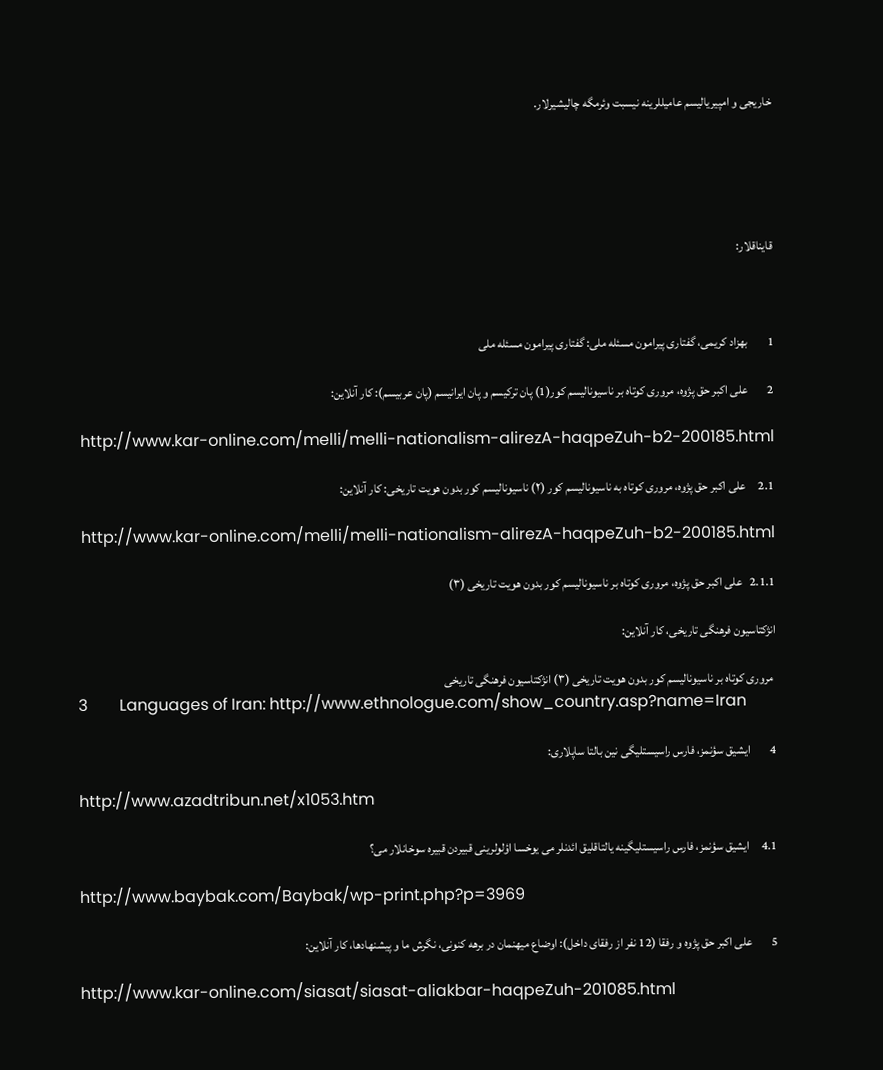خاریجی و امپیریالیسم عامیللرینه نیسبت وئرمگه چالیشیرلار.





قایناقلار:



1        بهزاد کریمی، گفتاری پیرامون مسئله ملی: گفتارى پيرامون مسئله ملى

2        علی اکبر حق پژوه، مرورى كوتاه بر ناسيوناليسم كور(1) پان تركيسم و پان ایرانیسم (پان عربیسم): کار آنلاین:

 http://www.kar-online.com/melli/melli-nationalism-alirezA-haqpeZuh-b2-200185.html

2.1     علی اکبر حق پژوه، مرورى كوتاه به ناسيوناليسم كور (٢) ناسيوناليسم كور بدون هويت تاريخى: کار آنلاین:

 http://www.kar-online.com/melli/melli-nationalism-alirezA-haqpeZuh-b2-200185.html

2.1.1   علی اکبر حق پژوه، مرورى کوتاه بر ناسيوناليسم کور بدون هويت تاريخى (٣)

انژکتاسيون فرهنگى تاريخى، کار آنلاین:

 مرورى کوتاه بر ناسيوناليسم کور بدون هويت تاريخى (٣) انژکتاسيون فرهنگى تاريخى
3        Languages of Iran: http://www.ethnologue.com/show_country.asp?name=Iran

4        ایشیق سؤنمز، فارس راسیستلیگی نین بالتا ساپلاری:

http://www.azadtribun.net/x1053.htm

4.1     ایشیق سؤنمز، فارس راسیستلیگینه یالتاقلیق ائدنلر می یوخسا اؤلولرینی قبیردن قبیره سوخانلار می؟

http://www.baybak.com/Baybak/wp-print.php?p=3969

5        علی اکبر حق پژوه و رفقا (12 نفر از رفقای داخل): اوضاع ميهنمان در برهه كنونى، نگرش ما و پيشنهادها، کار آنلاین:

http://www.kar-online.com/siasat/siasat-aliakbar-haqpeZuh-201085.html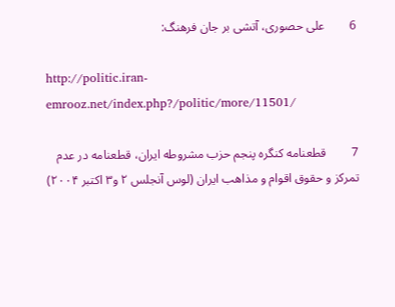6        علی حصوری، آتشی بر جان فرهنگ:

http://politic.iran-emrooz.net/index.php?/politic/more/11501/

7        قطعنامه کنگره پنجم حزب مشروطه ايران، قطعنامه در عدم تمرکز و حقوق اقوام و مذاهب ايران (لوس آنجلس ۲ و۳ اکتبر ۲۰۰۴)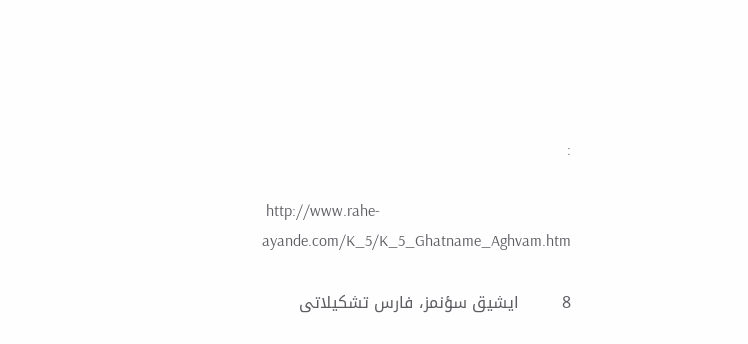:

 http://www.rahe-ayande.com/K_5/K_5_Ghatname_Aghvam.htm

8        ایشیق سؤنمز، فارس تشکیلاتی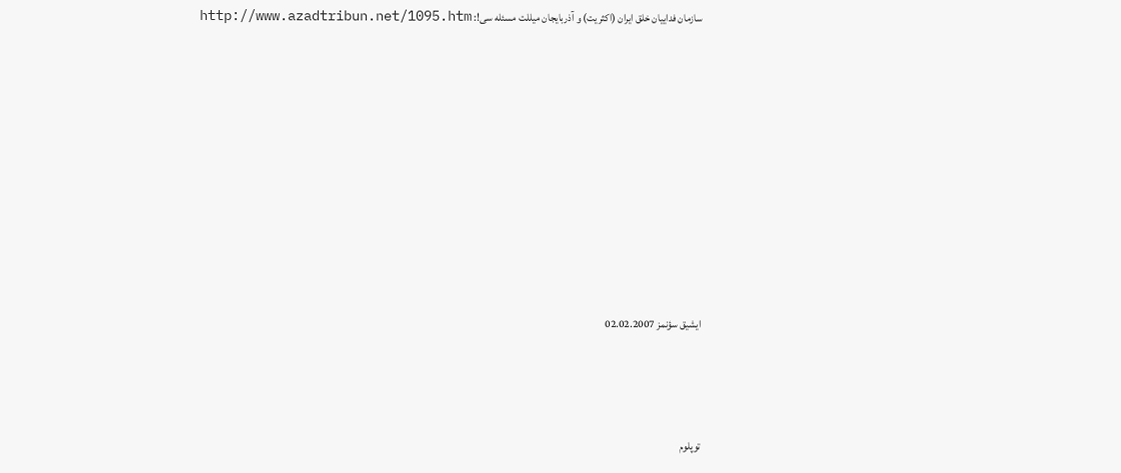سازمان فداییان خلق ایران (اکثریت) و آذربایجان میللت مسئله سی!: http://www.azadtribun.net/1095.htm









ایشیق سؤنمز 02.02.2007



توپلوم